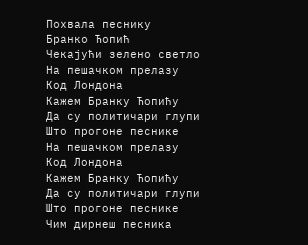Похвала песнику
Бранко Ћопић
Чекајући зелено светло
На пешачком прелазу
Код Лондона
Кажем Бранку Ћопићу
Да су политичари глупи
Што прогоне песнике
На пешачком прелазу
Код Лондона
Кажем Бранку Ћопићу
Да су политичари глупи
Што прогоне песнике
Чим дирнеш песника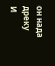он нада дреку
И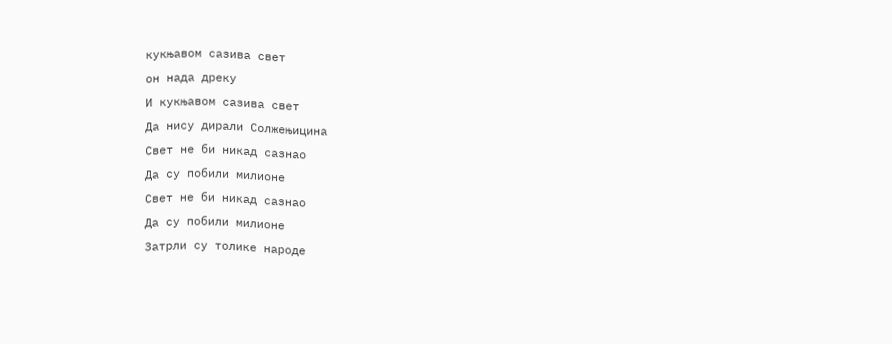кукњавом сазива свет
он нада дреку
И кукњавом сазива свет
Да нису дирали Солжењицина
Свет не би никад сазнао
Да су побили милионе
Свет не би никад сазнао
Да су побили милионе
Затрли су толике народе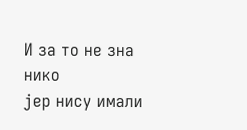И за то не зна нико
јер нису имали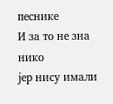песнике
И за то не зна нико
јер нису имали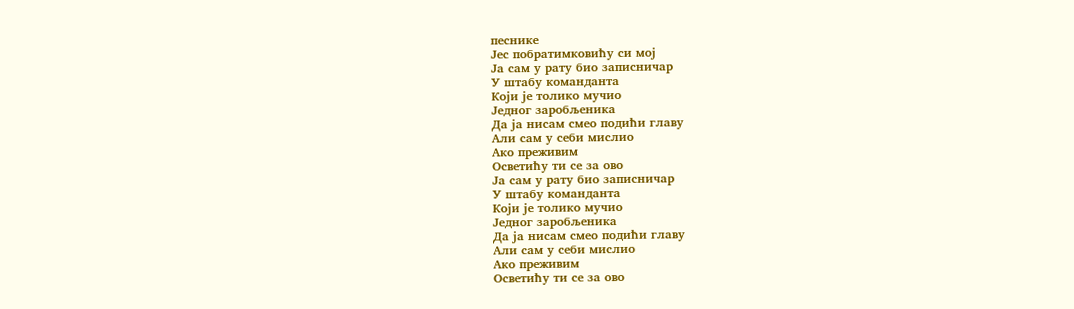песнике
Јес побратимковићу си мој
Ја сам у рату био записничар
У штабу команданта
Који је толико мучио
Једног заробљеника
Да ја нисам смео подићи главу
Али сам у себи мислио
Ако преживим
Осветићу ти се за ово
Ја сам у рату био записничар
У штабу команданта
Који је толико мучио
Једног заробљеника
Да ја нисам смео подићи главу
Али сам у себи мислио
Ако преживим
Осветићу ти се за ово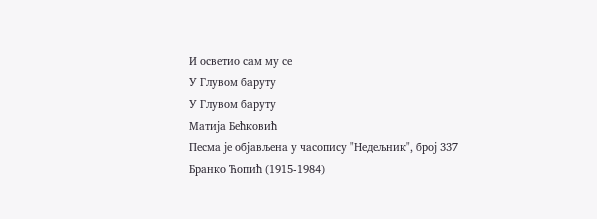И осветио сам му се
У Глувом баруту
У Глувом баруту
Матија Бећковић
Песма је објављена у часопису "Недељник", број 337
Бранко Ћопић (1915-1984)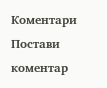Коментари
Постави коментар